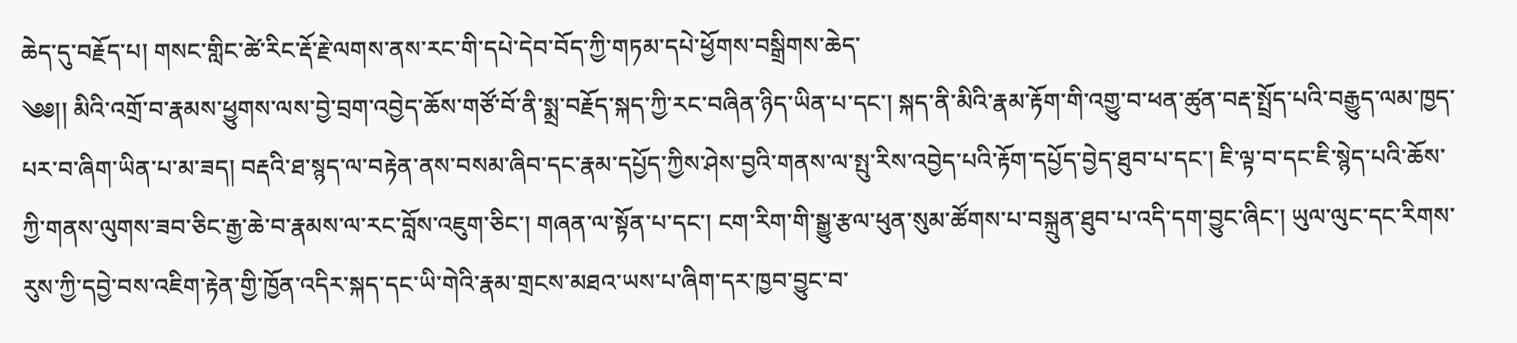ཆེད་དུ་བརྗོད་པ། གསང་གླིང་ཚེ་རིང་རྡོ་རྗེ་ལགས་ནས་རང་གི་དཔེ་དེབ་བོད་ཀྱི་གཏམ་དཔེ་ཕྱོགས་བསྒྲིགས་ཆེད་
༄༅།། མིའི་འགྲོ་བ་རྣམས་ཕྱུགས་ལས་བྱེ་བྲག་འབྱེད་ཆོས་གཙོ་བོ་ནི་སྨྲ་བརྗོད་སྐད་ཀྱི་རང་བཞིན་ཉིད་ཡིན་པ་དང་། སྐད་ནི་མིའི་རྣམ་རྟོག་གི་འགྱུ་བ་ཕན་ཚུན་བརྡ་སྤྲོད་པའི་བརྒྱུད་ལམ་ཁྱད་པར་བ་ཞིག་ཡིན་པ་མ་ཟད། བརྡའི་ཐ་སྙད་ལ་བརྟེན་ནས་བསམ་ཞིབ་དང་རྣམ་དཔྱོད་ཀྱིས་ཤེས་བྱའི་གནས་ལ་སྤུ་རིས་འབྱེད་པའི་རྟོག་དཔྱོད་བྱེད་ཐུབ་པ་དང་། ཇི་ལྟ་བ་དང་ཇི་སྙེད་པའི་ཆོས་ཀྱི་གནས་ལུགས་ཟབ་ཅིང་རྒྱ་ཆེ་བ་རྣམས་ལ་རང་བློས་འཇུག་ཅིང་། གཞན་ལ་སྟོན་པ་དང་། ངག་རིག་གི་སྒྱུ་རྩལ་ཕུན་སུམ་ཚོགས་པ་བསྐྲུན་ཐུབ་པ་འདི་དག་བྱུང་ཞིང་། ཡུལ་ལུང་དང་རིགས་རུས་ཀྱི་དབྱེ་བས་འཇིག་རྟེན་གྱི་ཁྱོན་འདིར་སྐད་དང་ཡི་གེའི་རྣམ་གྲངས་མཐའ་ཡས་པ་ཞིག་དར་ཁྱབ་བྱུང་བ་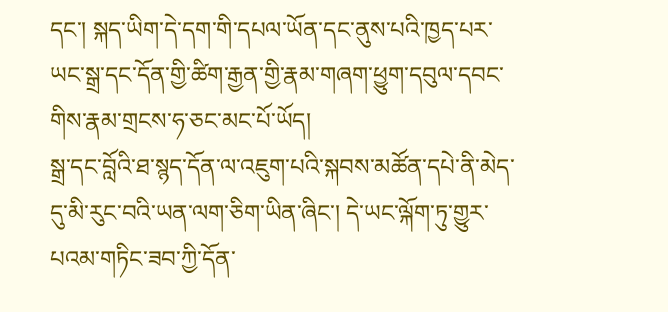དང་། སྐད་ཡིག་དེ་དག་གི་དཔལ་ཡོན་དང་ནུས་པའི་ཁྱད་པར་ཡང་སྒྲ་དང་དོན་གྱི་ཚིག་རྒྱན་གྱི་རྣམ་གཞག་ཕྱུག་དབུལ་དབང་གིས་རྣམ་གྲངས་ཧ་ཅང་མང་པོ་ཡོད།
སྒྲ་དང་བློའི་ཐ་སྙད་དོན་ལ་འཇུག་པའི་སྐབས་མཚོན་དཔེ་ནི་མེད་དུ་མི་རུང་བའི་ཡན་ལག་ཅིག་ཡིན་ཞིང་། དེ་ཡང་ལྐོག་ཏུ་གྱུར་པའམ་གཏིང་ཟབ་ཀྱི་དོན་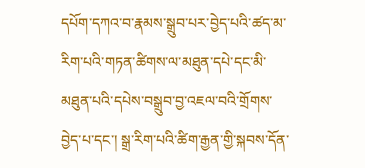དཔོག་དཀའ་བ་རྣམས་སྒྲུབ་པར་བྱེད་པའི་ཚད་མ་རིག་པའི་གཏན་ཚིགས་ལ་མཐུན་དཔེ་དང་མི་མཐུན་པའི་དཔེས་བསྒྲུབ་བྱ་འཇལ་བའི་གྲོགས་བྱེད་པ་དང་། སྒྲ་རིག་པའི་ཚིག་རྒྱན་གྱི་སྐབས་དོན་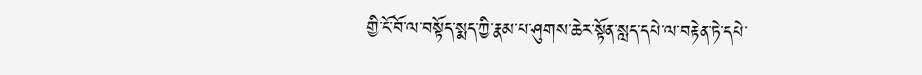གྱི་ངོ་བོ་ལ་བསྟོད་སྨད་ཀྱི་རྣམ་པ་ཤུགས་ཆེར་སྟོན་སླད་དཔེ་ལ་བརྟེན་ཏེ་དཔེ་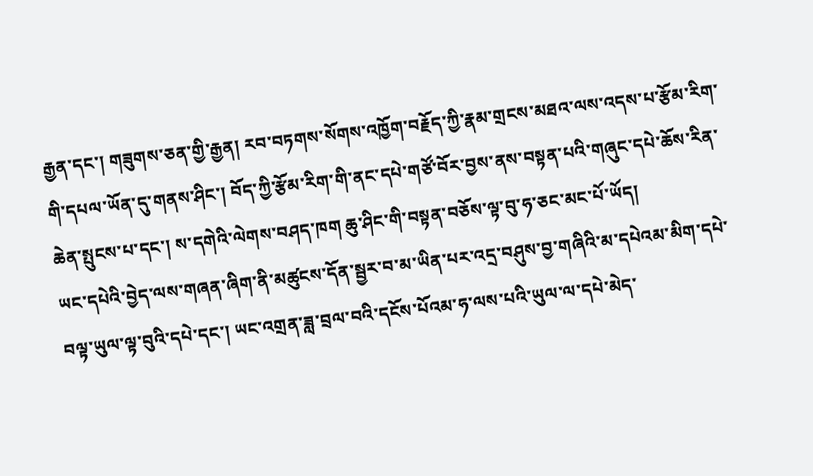རྒྱན་དང་། གཟུགས་ཅན་གྱི་རྒྱན། རབ་བཏགས་སོགས་འཁྱོག་བརྗོད་ཀྱི་རྣམ་གྲངས་མཐའ་ལས་འདས་པ་རྩོམ་རིག་གི་དཔལ་ཡོན་དུ་གནས་ཤིང་། བོད་ཀྱི་རྩོམ་རིག་གི་ནང་དཔེ་གཙོ་བོར་བྱས་ནས་བསྟན་པའི་གཞུང་དཔེ་ཆོས་རིན་ཆེན་སྤུངས་པ་དང་། ས་དགེའི་ལེགས་བཤད་ཁག ཆུ་ཤིང་གི་བསྟན་བཅོས་ལྟ་བུ་ཧ་ཅང་མང་པོ་ཡོད།
ཡང་དཔེའི་བྱེད་ལས་གཞན་ཞིག་ནི་མཚུངས་དོན་སྦྱར་བ་མ་ཡིན་པར་འདྲ་བཤུས་བྱ་གཞིའི་མ་དཔེའམ་མིག་དཔེ་བལྟ་ཡུལ་ལྟ་བུའི་དཔེ་དང་། ཡང་འགྲན་ཟླ་བྲལ་བའི་དངོས་པོའམ་ཧ་ལས་པའི་ཡུལ་ལ་དཔེ་མེད་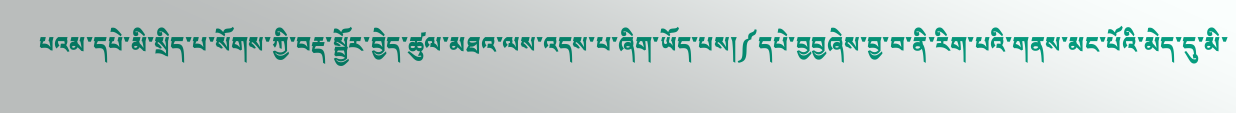པའམ་དཔེ་མི་སྲིད་པ་སོགས་ཀྱི་བརྡ་སྦྱོར་བྱེད་ཚུལ་མཐའ་ལས་འདས་པ་ཞིག་ཡོད་པས།༼དཔེ་བྱབྱཞེས་བྱ་བ་ནི་རིག་པའི་གནས་མང་པོའི་མེད་དུ་མི་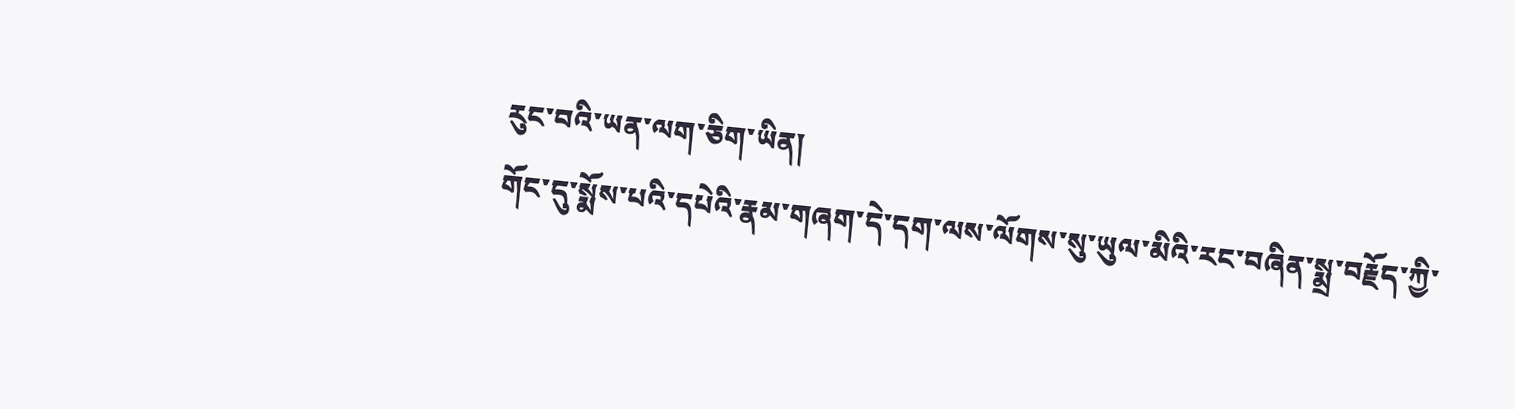རུང་བའི་ཡན་ལག་ཅིག་ཡིན།
གོང་དུ་སྨོས་པའི་དཔེའི་རྣམ་གཞག་དེ་དག་ལས་ལོགས་སུ་ཡུལ་མིའི་རང་བཞིན་སྨྲ་བརྗོད་ཀྱི་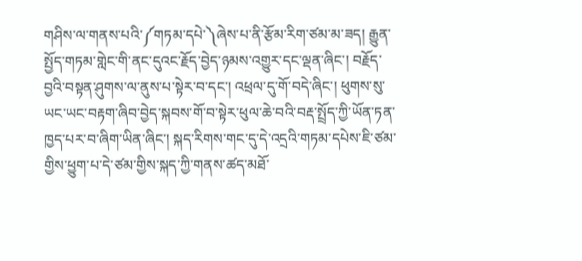གཤིས་ལ་གནས་པའི་༼གཏམ་དཔེ་༽ཞེས་པ་ནི་རྩོམ་རིག་ཙམ་མ་ཟད། རྒྱུན་སྤྱོད་གཏམ་གླེང་གི་ནང་དུའང་རྗོད་བྱེད་ཉམས་འགྱུར་དང་ལྡན་ཞིང་། བརྗོད་བྱའི་བསྟན་ཤུགས་ལ་ནུས་པ་སྟེར་བ་དང་། འཕྲལ་དུ་གོ་བདེ་ཞིང་། ཕུགས་སུ་ཡང་ཡང་བརྟག་ཞིབ་བྱེད་སྐབས་གོ་བ་སྟེར་ཕུལ་ཆེ་བའི་བརྡ་སྤྲོད་ཀྱི་ཡོན་ཏན་ཁྱད་པར་བ་ཞིག་ཡིན་ཞིང་། སྐད་རིགས་གང་དུ་དེ་འདྲའི་གཏམ་དཔེས་ཇི་ཙམ་གྱིས་ཕྱུག་པ་དེ་ཙམ་གྱིས་སྐད་ཀྱི་གནས་ཚད་མཐོ་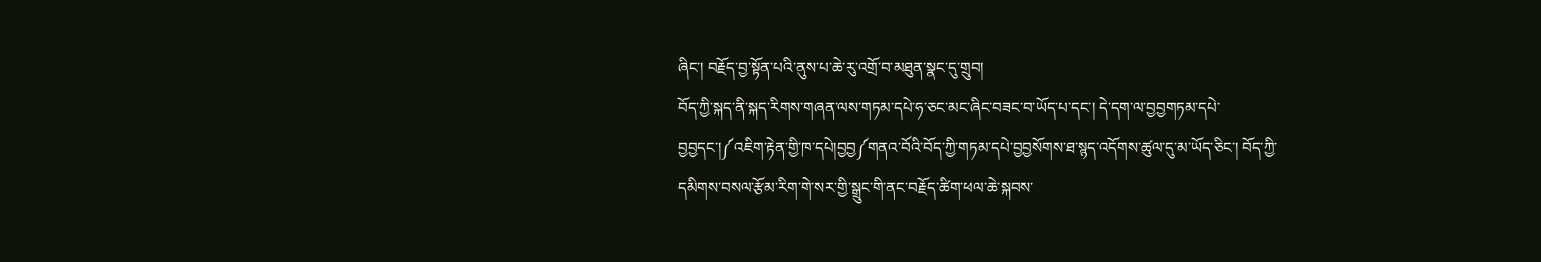ཞིང་། བརྗོད་བྱ་སྟོན་པའི་ནུས་པ་ཆེ་རུ་འགྲོ་བ་མཐུན་སྣང་དུ་གྲུབ།
བོད་ཀྱི་སྐད་ནི་སྐད་རིགས་གཞན་ལས་གཏམ་དཔེ་ཧ་ཅང་མང་ཞིང་བཟང་བ་ཡོད་པ་དང་། དེ་དག་ལ་བྱབྱགཏམ་དཔེ་བྱབྱདང་།༼འཇིག་རྟེན་གྱི་ཁ་དཔེ།བྱབྱ༼གནའ་བོའི་བོད་ཀྱི་གཏམ་དཔེ་བྱབྱསོགས་ཐ་སྙད་འདོགས་ཚུལ་དུ་མ་ཡོད་ཅིང་། བོད་ཀྱི་དམིགས་བསལ་རྩོམ་རིག་གེ་སར་གྱི་སྒྲུང་གི་ནང་བརྗོད་ཚིག་ཕལ་ཆེ་སྐབས་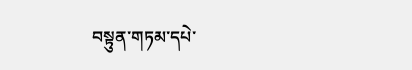བསྟུན་གཏམ་དཔེ་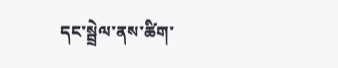དང་སྦྲེལ་ནས་ཚིག་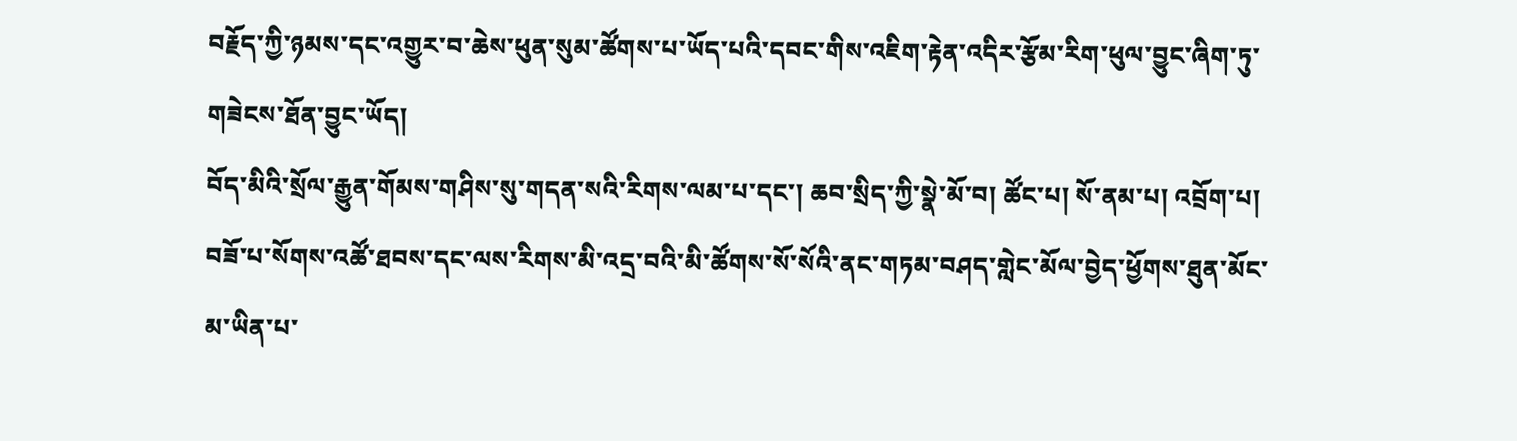བརྗོད་ཀྱི་ཉམས་དང་འགྱུར་བ་ཆེས་ཕུན་སུམ་ཚོགས་པ་ཡོད་པའི་དབང་གིས་འཇིག་རྟེན་འདིར་རྩོམ་རིག་ཕུལ་བྱུང་ཞིག་ཏུ་གཟེངས་ཐོན་བྱུང་ཡོད།
བོད་མིའི་སྲོལ་རྒྱུན་གོམས་གཤིས་སུ་གདན་སའི་རིགས་ལམ་པ་དང་། ཆབ་སྲིད་ཀྱི་སྣེ་མོ་བ། ཚོང་པ། སོ་ནམ་པ། འབྲོག་པ། བཟོ་པ་སོགས་འཚོ་ཐབས་དང་ལས་རིགས་མི་འདྲ་བའི་མི་ཚོགས་སོ་སོའི་ནང་གཏམ་བཤད་གླེང་མོལ་བྱེད་ཕྱོགས་ཐུན་མོང་མ་ཡིན་པ་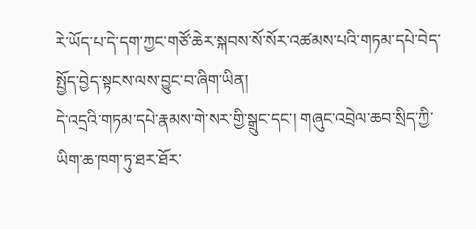རེ་ཡོད་པ་དེ་དག་ཀྱང་གཙོ་ཆེར་སྐབས་སོ་སོར་འཚམས་པའི་གཏམ་དཔེ་བེད་སྤྱོད་བྱེད་སྟངས་ལས་བྱུང་བ་ཞིག་ཡིན།
དེ་འདྲའི་གཏམ་དཔེ་རྣམས་གེ་སར་གྱི་སྒྲུང་དང་། གཞུང་འབྲེལ་ཆབ་སྲིད་ཀྱི་ཡིག་ཆ་ཁག་ཏུ་ཐར་ཐོར་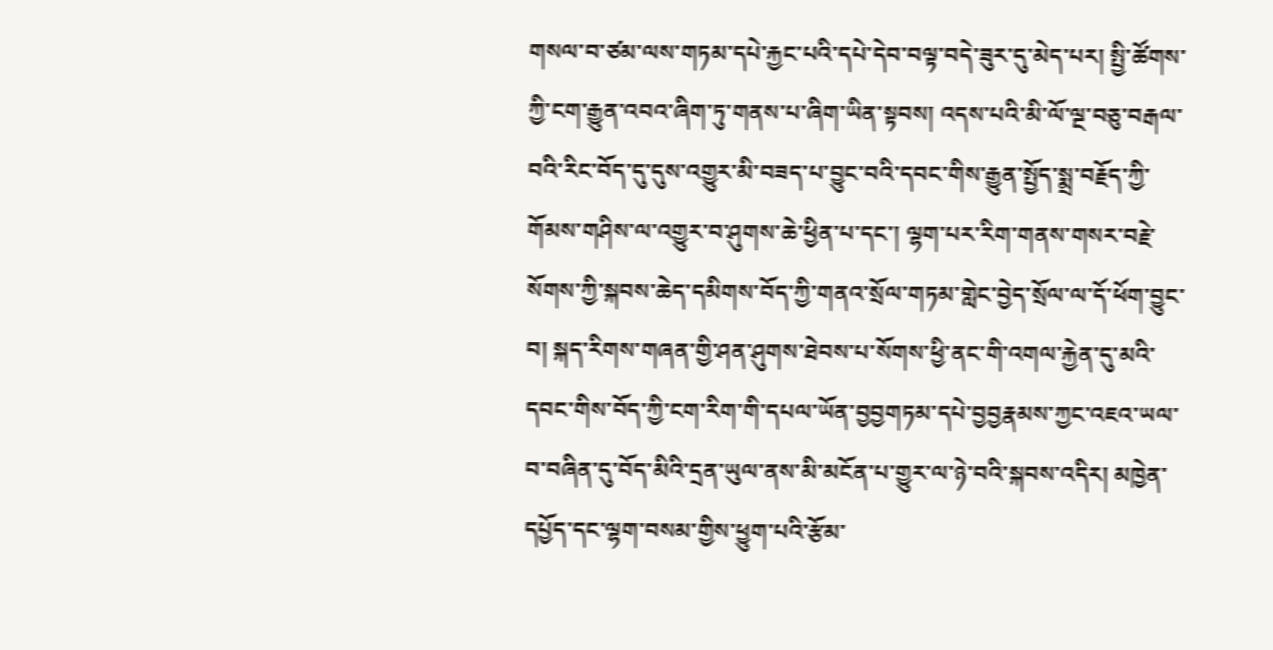གསལ་བ་ཙམ་ལས་གཏམ་དཔེ་རྐྱང་པའི་དཔེ་དེབ་བལྟ་བདེ་ཟུར་དུ་མེད་པར། སྤྱི་ཚོགས་ཀྱི་ངག་རྒྱུན་འབའ་ཞིག་ཏུ་གནས་པ་ཞིག་ཡིན་སྟབས། འདས་པའི་མི་ལོ་ལྔ་བཅུ་བརྒལ་བའི་རིང་བོད་དུ་དུས་འགྱུར་མི་བཟད་པ་བྱུང་བའི་དབང་གིས་རྒྱུན་སྤྱོད་སྨྲ་བརྗོད་ཀྱི་གོམས་གཤིས་ལ་འགྱུར་བ་ཤུགས་ཆེ་ཕྱིན་པ་དང་། ལྷག་པར་རིག་གནས་གསར་བརྗེ་སོགས་ཀྱི་སྐབས་ཆེད་དམིགས་བོད་ཀྱི་གནའ་སྲོལ་གཏམ་གླེང་བྱེད་སྲོལ་ལ་དོ་ཕོག་བྱུང་བ། སྐད་རིགས་གཞན་གྱི་ཤན་ཤུགས་ཐེབས་པ་སོགས་ཕྱི་ནང་གི་འགལ་རྐྱེན་དུ་མའི་དབང་གིས་བོད་ཀྱི་ངག་རིག་གི་དཔལ་ཡོན་བྱབྱགཏམ་དཔེ་བྱབྱརྣམས་ཀྱང་འཇའ་ཡལ་བ་བཞིན་དུ་བོད་མིའི་དྲན་ཡུལ་ནས་མི་མངོན་པ་གྱུར་ལ་ཉེ་བའི་སྐབས་འདིར། མཁྱེན་དཔྱོད་དང་ལྷག་བསམ་གྱིས་ཕྱུག་པའི་རྩོམ་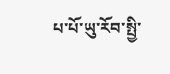པ་པོ་ཡུ་རོབ་སྤྱི་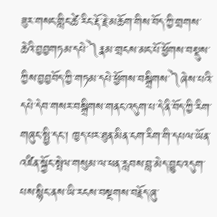ཟུར་གསང་གླིང་ཚེ་རིང་རྡོ་རྗེ་མཆོག་གིས་བོད་ཀྱི་གྲགས་ཆེའི་བྱབྱགཏམ་དཔེ་༽རྣམ་གྲངས་མང་པོ་ཕྱོགས་བསྡུས་ཀྱིས་བྱབྱབོད་ཀྱི་གཏམ་དཔེ་ཕྱོགས་བསྒྲིགས་༽ཞེས་པའི་དཔེ་དེབ་གསར་བསྒྲིགས་གནང་འདུག་པ་དེ་ནི་བོད་ཀྱི་རིག་གཞུང་སྤྱི་དང་། ཁྱད་པར་ཐུན་མིན་ངག་རིག་གི་དཔལ་ཡོན་འཛིན་སྐྱོང་སྤེལ་གསུམ་ལ་ཕན་རླབས་བླ་མེད་བྱུང་འདུག་པས་སྙིང་ནས་ཡི་རངས་བསྔགས་བརྗོད་ཞུ་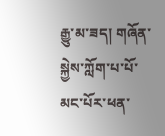རྒྱུ་མ་ཟད། གཞོན་སྐྱེས་ཀློག་པ་པོ་མང་པོར་ཕན་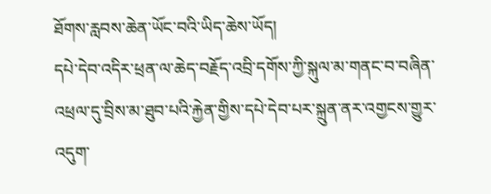ཐོགས་རླབས་ཆེན་ཡོང་བའི་ཡིད་ཆེས་ཡོད།
དཔེ་དེབ་འདིར་ཕྲན་ལ་ཆེད་བརྗོད་འབྲི་དགོས་ཀྱི་སྐུལ་མ་གནང་བ་བཞིན་འཕྲལ་དུ་བྲིས་མ་ཐུབ་པའི་རྐྱེན་གྱིས་དཔེ་དེབ་པར་སྐྲུན་ནར་འགྱངས་གྱུར་འདུག་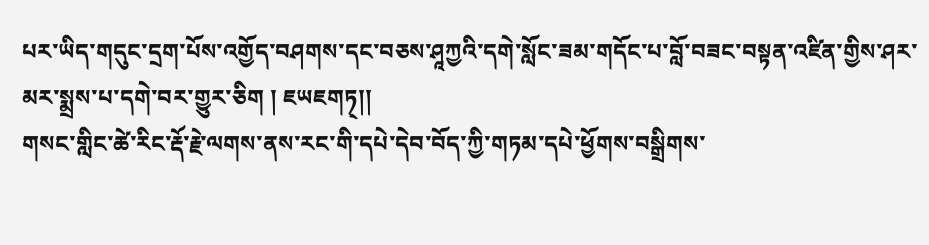པར་ཡིད་གདུང་དྲག་པོས་འགྱོད་བཤགས་དང་བཅས་ཤཱཀྱའི་དགེ་སློང་ཟམ་གདོང་པ་བློ་བཟང་བསྟན་འཛིན་གྱིས་ཤར་མར་སྨྲས་པ་དགེ་བར་གྱུར་ཅིག ། ཇཡཇགཏ྄།།
གསང་གླིང་ཚེ་རིང་རྡོ་རྗེ་ལགས་ནས་རང་གི་དཔེ་དེབ་བོད་ཀྱི་གཏམ་དཔེ་ཕྱོགས་བསྒྲིགས་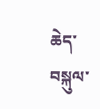ཆེད་བསྐུལ་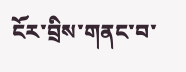ངོར་བྲིས་གནང་བ་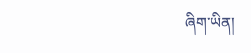ཞིག་ཡིན།